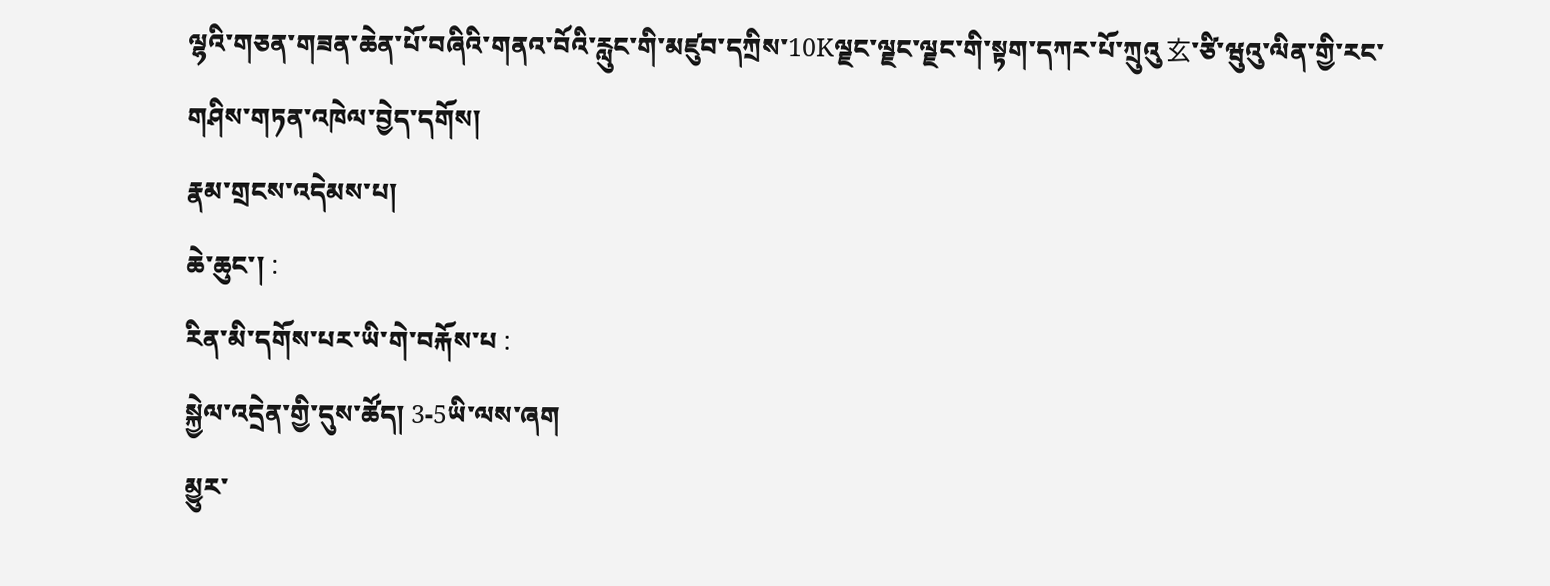ལྷའི་གཅན་གཟན་ཆེན་པོ་བཞིའི་གནའ་བོའི་རླུང་གི་མཛུབ་དཀྲིས་10Kལྗང་ལྗང་ལྗང་གི་སྟག་དཀར་པོ་ཀྲུའུ 玄་ཙི་ཝུའུ་ལིན་གྱི་རང་གཤིས་གཏན་འཁེལ་བྱེད་དགོས།
རྣམ་གྲངས་འདེམས་པ།
ཆེ་ཆུང་། :
རིན་མི་དགོས་པར་ཡི་གེ་བརྐོས་པ :
སྐྱེལ་འདྲེན་གྱི་དུས་ཚོད། 3-5ཡི་ལས་ཞག
མྱུར་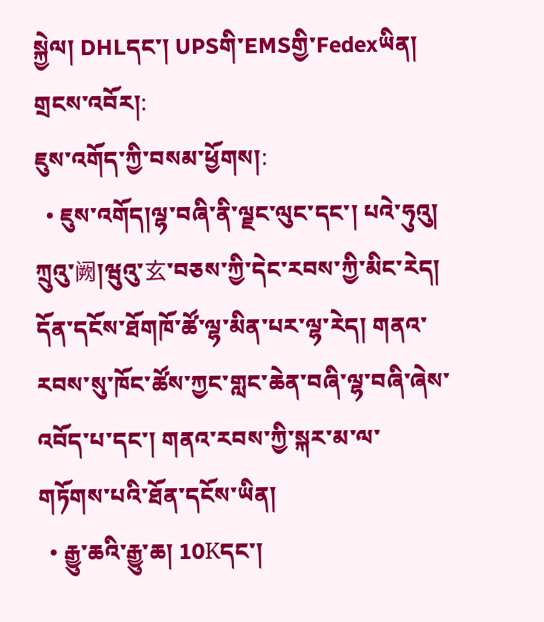སྐྱེལ། DHLདང་། UPSགི་EMSགྱི་Fedexཡིན།
གྲངས་འབོར།:
ཇུས་འགོད་ཀྱི་བསམ་ཕྱོགས།:
  • ཇུས་འགོད།ལྷ་བཞི་ནི་ལྗང་ལུང་དང་། པའེ་ཧུའུ། ཀྲུའུ་阙།ཝུའུ་玄་བཅས་ཀྱི་དེང་རབས་ཀྱི་མིང་རེད། དོན་དངོས་ཐོགཁོ་ཚོ་ལྷ་མིན་པར་ལྷ་རེད། གནའ་རབས་སུ་ཁོང་ཚོས་ཀྱང་གླང་ཆེན་བཞི་ལྷ་བཞི་ཞེས་འབོད་པ་དང་། གནའ་རབས་ཀྱི་སྐར་མ་ལ་གཏོགས་པའི་ཐོན་དངོས་ཡིན།
  • རྒྱུ་ཆའི་རྒྱུ་ཆ། 10Kདང་།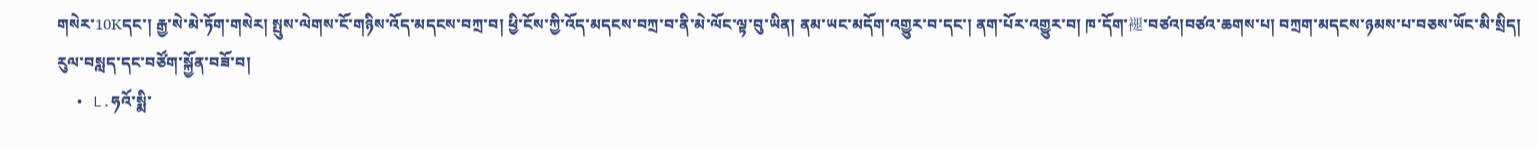གསེར་10Kདང་། རྒྱ་སེ་མེ་ཏོག་གསེར། སྤུས་ལེགས་ངོ་གཉིས་འོད་མདངས་བཀྲ་བ། ཕྱི་ངོས་ཀྱི་འོད་མདངས་བཀྲ་བ་ནི་མེ་ལོང་ལྟ་བུ་ཡིན། ནམ་ཡང་མདོག་འགྱུར་བ་དང་། ནག་པོར་འགྱུར་བ། ཁ་དོག་褪་བཙའ།བཙའ་ཆགས་པ། བཀྲག་མདངས་ཉམས་པ་བཅས་ཡོང་མི་སྲིད། རུལ་བསླད་དང་བཙོག་སྐྱོན་བཟོ་བ།
  • L.ཧའོ་སྨི་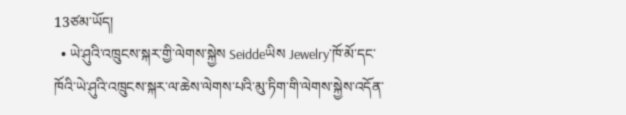13ཙམ་ཡོད།
  • ཡེ་ཤུའི་འཁྲུངས་སྐར་གྱི་ལེགས་སྐྱེས Seiddeཡིས Jewelry་ཁོ་མོ་དང་ཁོའི་ཡེ་ཤུའི་འཁྲུངས་སྐར་ལ་ཆེས་ལེགས་པའི་མུ་ཏིག་གི་ལེགས་སྐྱེས་འདོན་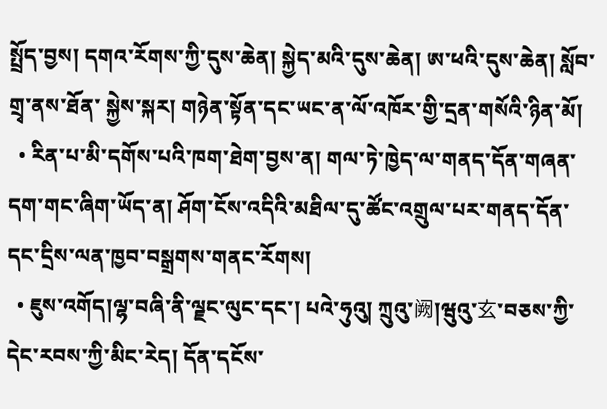སྤྲོད་བྱས། དགའ་རོགས་ཀྱི་དུས་ཆེན། སྐྱེད་མའི་དུས་ཆེན། ཨ་ཕའི་དུས་ཆེན། སློབ་གྲྭ་ནས་ཐོན་ སྐྱེས་སྐར། གཉེན་སྟོན་དང་ཡང་ན་ལོ་འཁོར་གྱི་དྲན་གསོའི་ཉིན་མོ།
  • རིན་པ་མི་དགོས་པའི་ཁག་ཐེག་བྱས་ན། གལ་ཏེ་ཁྱེད་ལ་གནད་དོན་གཞན་དག་གང་ཞིག་ཡོད་ན། ཤོག་ངོས་འདིའི་མཐིལ་དུ་ཚོང་འགྲུལ་པར་གནད་དོན་དང་དྲིས་ལན་ཁྱབ་བསྒྲགས་གནང་རོགས།
  • ཇུས་འགོད།ལྷ་བཞི་ནི་ལྗང་ལུང་དང་། པའེ་ཧུའུ། ཀྲུའུ་阙།ཝུའུ་玄་བཅས་ཀྱི་དེང་རབས་ཀྱི་མིང་རེད། དོན་དངོས་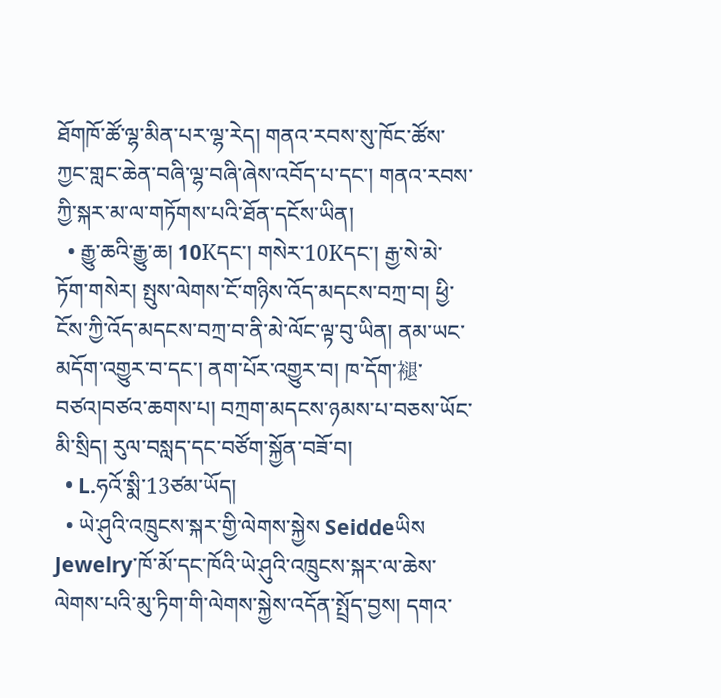ཐོགཁོ་ཚོ་ལྷ་མིན་པར་ལྷ་རེད། གནའ་རབས་སུ་ཁོང་ཚོས་ཀྱང་གླང་ཆེན་བཞི་ལྷ་བཞི་ཞེས་འབོད་པ་དང་། གནའ་རབས་ཀྱི་སྐར་མ་ལ་གཏོགས་པའི་ཐོན་དངོས་ཡིན།
  • རྒྱུ་ཆའི་རྒྱུ་ཆ། 10Kདང་། གསེར་10Kདང་། རྒྱ་སེ་མེ་ཏོག་གསེར། སྤུས་ལེགས་ངོ་གཉིས་འོད་མདངས་བཀྲ་བ། ཕྱི་ངོས་ཀྱི་འོད་མདངས་བཀྲ་བ་ནི་མེ་ལོང་ལྟ་བུ་ཡིན། ནམ་ཡང་མདོག་འགྱུར་བ་དང་། ནག་པོར་འགྱུར་བ། ཁ་དོག་褪་བཙའ།བཙའ་ཆགས་པ། བཀྲག་མདངས་ཉམས་པ་བཅས་ཡོང་མི་སྲིད། རུལ་བསླད་དང་བཙོག་སྐྱོན་བཟོ་བ།
  • L.ཧའོ་སྨི་13ཙམ་ཡོད།
  • ཡེ་ཤུའི་འཁྲུངས་སྐར་གྱི་ལེགས་སྐྱེས Seiddeཡིས Jewelry་ཁོ་མོ་དང་ཁོའི་ཡེ་ཤུའི་འཁྲུངས་སྐར་ལ་ཆེས་ལེགས་པའི་མུ་ཏིག་གི་ལེགས་སྐྱེས་འདོན་སྤྲོད་བྱས། དགའ་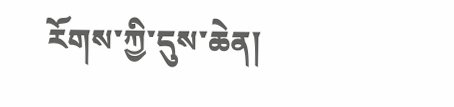རོགས་ཀྱི་དུས་ཆེན།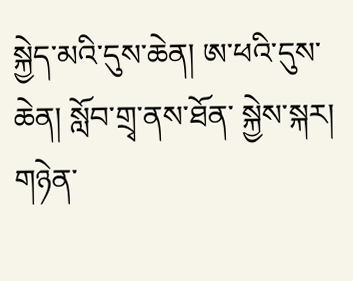སྐྱེད་མའི་དུས་ཆེན། ཨ་ཕའི་དུས་ཆེན། སློབ་གྲྭ་ནས་ཐོན་ སྐྱེས་སྐར། གཉེན་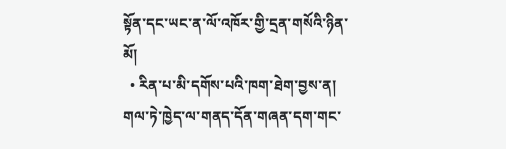སྟོན་དང་ཡང་ན་ལོ་འཁོར་གྱི་དྲན་གསོའི་ཉིན་མོ།
  • རིན་པ་མི་དགོས་པའི་ཁག་ཐེག་བྱས་ན། གལ་ཏེ་ཁྱེད་ལ་གནད་དོན་གཞན་དག་གང་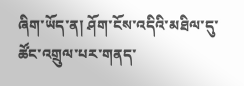ཞིག་ཡོད་ན། ཤོག་ངོས་འདིའི་མཐིལ་དུ་ཚོང་འགྲུལ་པར་གནད་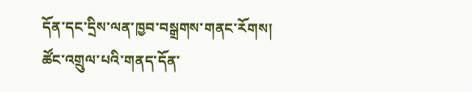དོན་དང་དྲིས་ལན་ཁྱབ་བསྒྲགས་གནང་རོགས།
ཚོང་འགྲུལ་པའི་གནད་དོན་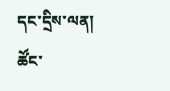དང་དྲིས་ལན།
ཚོང་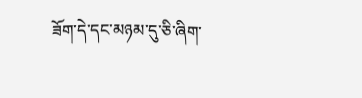ཟོག་དེ་དང་མཉམ་དུ་ཅི་ཞིག་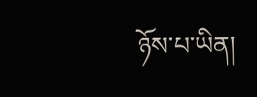ཉོས་པ་ཡིན།